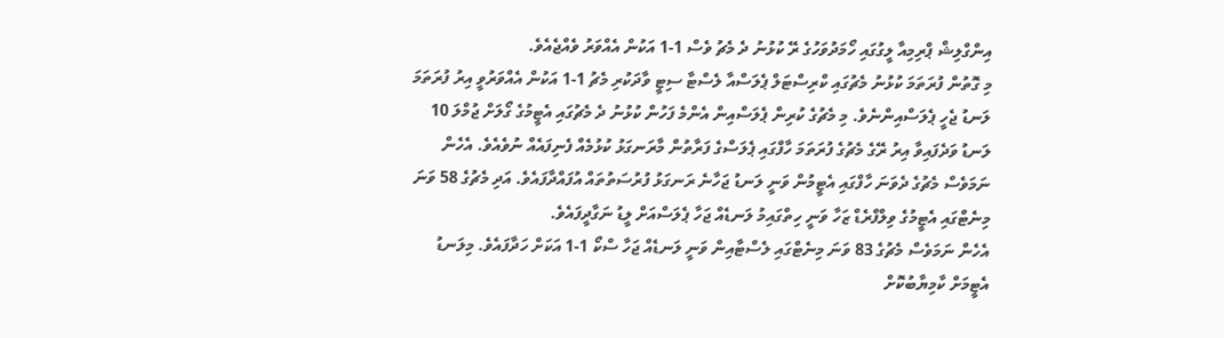އިންގްލިޝް ޕްރިމިއާ ލީގުގައި ހޯމަދުވަހުގެ ރޭ ކުޅުނު ދެ މެޗު ވެސް 1-1 އަކުން އެއްވަރު ވެއްޖެއެވެ.
މި ގޮތުން ފުރަތަމަ ކުޅުނު މެޗުގައި ކްރިސްޓަލް ޕެލަސްއާ ލެސްޓާ ސިޓީ ވާދަކުރި މެޗު 1-1 އަކުން އެއްވަރުވީ އިރު ފުރަތަމަ ލަނޑު ޖެހީ ޕެލަސްއިންނެވެ. މި މެޗުގެ ކުރިން ޕެލަސްއިން އެންމެ ފަހުން ކުޅުނު ދެ މެޗުގައި އެޓީމުގެ ގޯލަށް ޖުމްލަ 10 ލަނޑު ވަދެފައިވާ އިރު ރޭގެ މެޗުގެ ފުރަތަމަ ހާފްގައި ޕެލަސްގެ ފަރާތުން މާރަނގަޅު ކުޅުމެއް ފެނިފައެއް ނުވެއެވެ. އެހެން ނަމަވެސް މެޗުގެ ދެވަނަ ހާފްގައި އެޓީމުން ވަނީ ލަނޑު ޖަހާނެ ރަނގަޅު ފުރުސަތުތައް އުފައްދާފައެވެ. އަދި މެޗުގެ 58 ވަނަ މިނެޓްގައި އެޓީމުގެ ވިލްފްރެޑް ޒަހާ ވަނީ ހިތްގައިމު ލަނޑެއް ޖަހާ ޕެލަސްއަށް ލީޑު ނަގާދީފައެވެ.
އެހެން ނަމަވެސް މެޗުގެ 83 ވަނަ މިނެޓްގައި ލެސްޓާއިން ވަނީ ލަނޑެއް ޖަހާ ސްކޯ 1-1 އަކަށް ހަދާފައެވެ. މިލަނޑު އެޓީމަށް ކާމިޔާބުކޮށް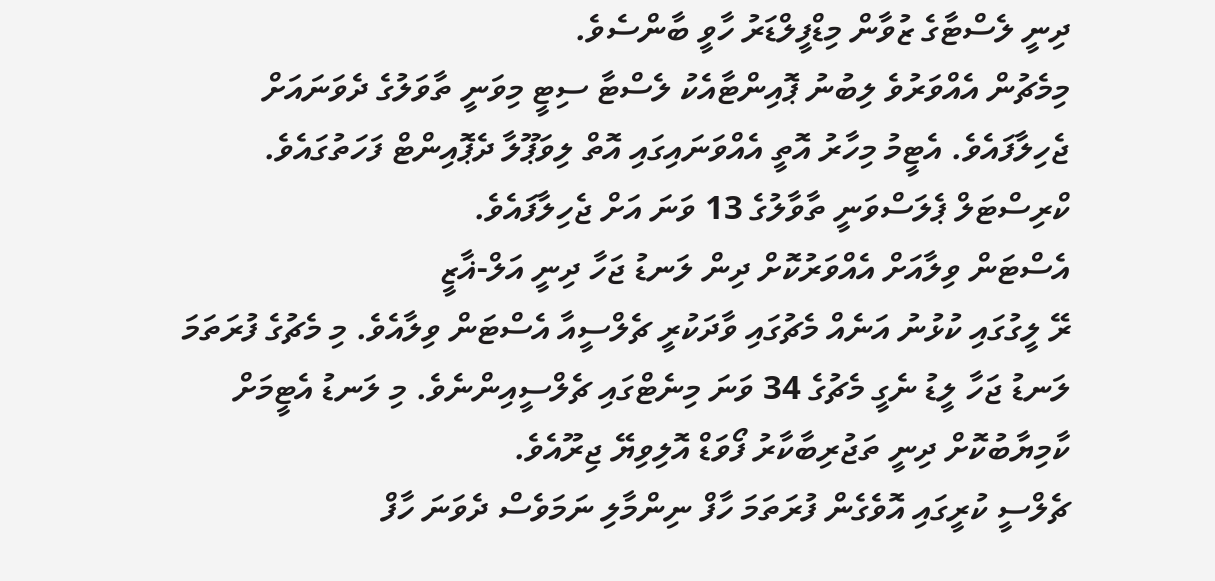ދިނީ ލެސްޓާގެ ޒުވާން މިޑްފީލްޑަރު ހާވީ ބާންސެވެ.
މިމެޗުން އެއްވަރުވެ ލިބުނު ޕޮއިންޓާއެކު ލެސްޓާ ސިޓީ މިވަނީ ތާވަލުގެ ދެވަނައަށް ޖެހިލާފައެވެ. އެޓީމު މިހާރު އޮތީ އެއްވަނައިގައި އޮތް ލިވަޕޫލާ ދެޕޮއިންޓް ފަހަތުގައެވެ.
ކްރިސްޓަލް ޕެލަސްވަނީ ތާވާލުގެ 13 ވަނަ އަށް ޖެހިލާފައެވެ.
އެސްޓަން ވިލާއަށް އެއްވަރުކޮށް ދިން ލަނޑު ޖަހާ ދިނީ އަލް-ޣާޒީ
ރޭ ލީގުގައި ކުޅުނު އަނެއް މެޗުގައި ވާދަކުރީ ޗެލްސީއާ އެސްޓަން ވިލާއެވެ. މި މެޗުގެ ފުރަތަމަ ލަނޑު ޖަހާ ލީޑު ނެގީ މެޗުގެ 34 ވަނަ މިނެޓްގައި ޗެލްސީއިންނެވެ. މި ލަނޑު އެޓީމަށް ކާމިޔާބުކޮށް ދިނީ ތަޖުރިބާކާރު ފޯވަޑް އޮލިވިޔޭ ޖިރޫއެވެ.
ޗެލްސީ ކުރީގައި އޮވެގެން ފުރަތަމަ ހާފް ނިންމާލި ނަމަވެސް ދެވަނަ ހާފް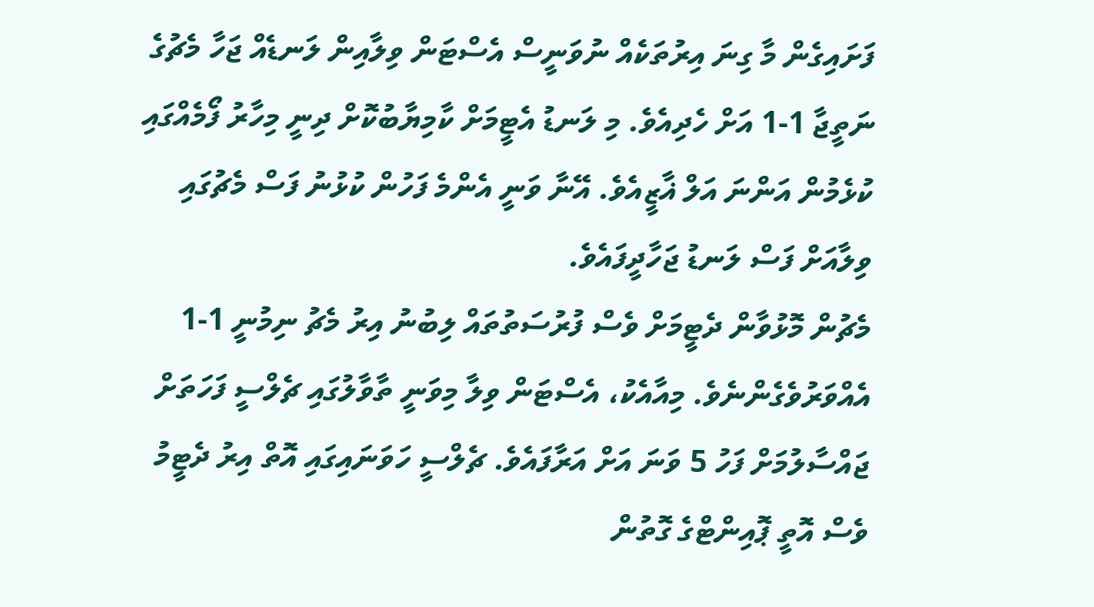ފަށައިގެން މާ ގިނަ އިރުތަކެއް ނުވަނީސް އެސްޓަން ވިލާއިން ލަނޑެއް ޖަހާ މެޗުގެ ނަތީޖާ 1-1 އަށް ހެދިއެވެ. މި ލަނޑު އެޓީމަށް ކާމިޔާބުކޮށް ދިނީ މިހާރު ފޯމެއްގައި ކުޅެމުން އަންނަ އަލް ޣާޒީއެވެ. އޭނާ ވަނީ އެންމެ ފަހުން ކުޅުނު ފަސް މެޗުގައި ވިލާއަށް ފަސް ލަނޑު ޖަހާދީފައެވެ.
މެޗުން މޮޅުވާން ދެޓީމަށް ވެސް ފުރުސަތުތައް ލިބުނު އިރު މެޗު ނިމުނީ 1-1 އެއްވަރުވެގެންނެވެ. މިއާއެކު، އެސްޓަން ވިލާ މިވަނީ ތާވާލުގައި ޗެލްސީ ފަހަތަށް ޖައްސާލުމަށް ފަހު 5 ވަނަ އަށް އަރާފައެވެ. ޗެލްސީ ހަވަނައިގައި އޮތް އިރު ދެޓީމު ވެސް އޮތީ ޕޮއިންޓްގެ ގޮތުން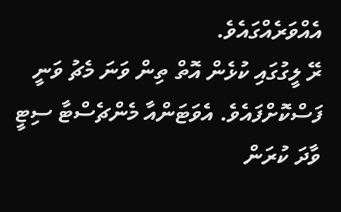އެއްވަރެއްގައެވެ.
ރޭ ލީގުގައި ކުޅެން އޮތް ތިން ވަނަ މެޗު ވަނީ ފަސްކޮށްފައެވެ. އެވަޓަންއާ މެންޗެސްޓާ ސިޓީ ވާދަ ކުރަން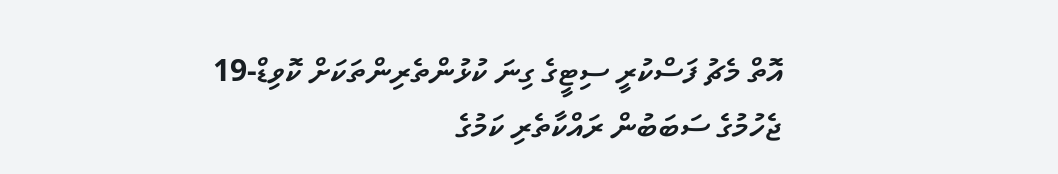އޮތް މެޗު ފަސްކުރީ ސިޓީގެ ގިނަ ކުޅުންތެރިންތަކަށް ކޮވިޑް-19 ޖެހުމުގެ ސަބަބުން ރައްކާތެރި ކަމުގެ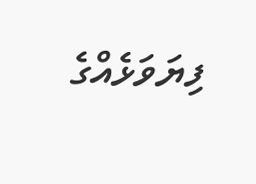ފިޔަވަޅެއްގެ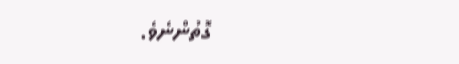ގޮތުންނެވެ.